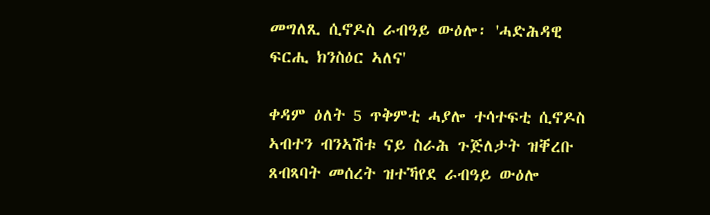መግለጺ ሲኖዶስ ራብዓይ ውዕሎ፡ 'ሓድሕዳዊ ፍርሒ ክንስዕር ኣለና'

ቀዳም ዕለት 5 ጥቅምቲ ሓያሎ ተሳተፍቲ ሲኖዶስ ኣብተን ብንኣሽቱ ናይ ስራሕ ጉጅለታት ዝቐረቡ ጸብጻባት መሰረት ዝተኻየደ ራብዓይ ውዕሎ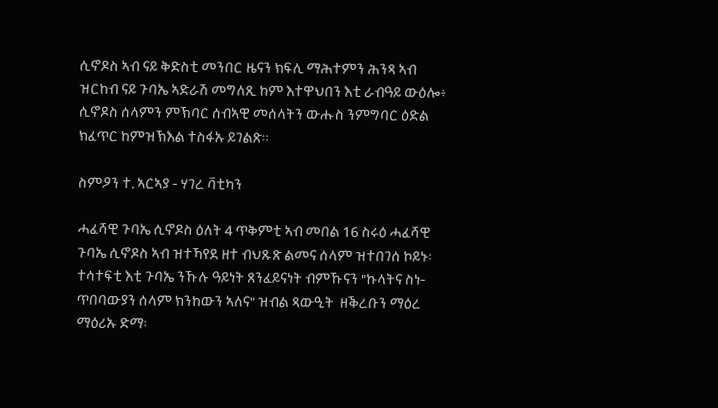ሲኖዶስ ኣብ ናይ ቅድስቲ መንበር ዜናን ክፍሊ ማሕተምን ሕንጻ ኣብ ዝርከብ ናይ ጉባኤ ኣድራሽ መግለጺ ከም እተዋህበን እቲ ራብዓይ ውዕሎ፥ ሲኖዶስ ሰላምን ምኽባር ሰብኣዊ መሰላትን ውሑስ ንምግባር ዕድል ክፈጥር ከምዝኽእል ተስፋኡ ይገልጽ።

ስምዖን ተ. ኣርኣያ - ሃገረ ቫቲካን

ሓፈሻዊ ጉባኤ ሲኖዶስ ዕለት 4 ጥቅምቲ ኣብ መበል 16 ስሩዕ ሓፈሻዊ ጉባኤ ሲኖዶስ ኣብ ዝተኻየደ ዘተ ብህጹጽ ልመና ሰላም ዝተበገሰ ኮይኑ፡ ተሳተፍቲ እቲ ጉባኤ ንኹሉ ዓይነት ጸንፈይናነት ብምኹናን "ኩላትና ስነ-  ጥበባውያን ሰላም ክንከውን ኣለና" ዝብል ጻውዒት  ዘቕረቡን ማዕረ ማዕሪኡ ድማ፡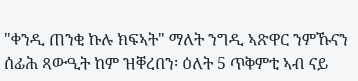"ቀንዲ ጠንቂ ኩሉ ክፍኣት" ማለት ንግዲ ኣጽዋር ንምኹናን ሰፊሕ ጻውዒት ከም ዝቐረበን፡ ዕለት 5 ጥቅምቲ ኣብ ናይ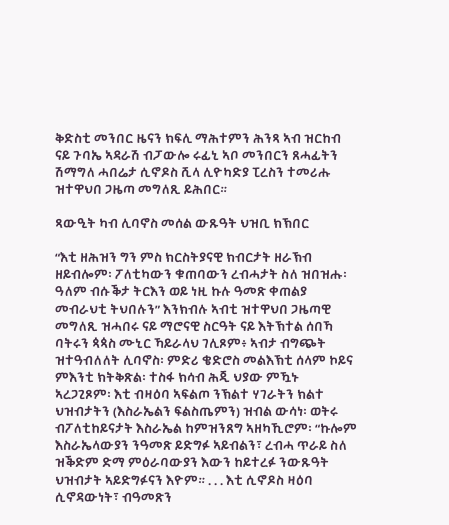ቅድስቲ መንበር ዜናን ክፍሊ ማሕተምን ሕንጻ ኣብ ዝርከብ ናይ ጉባኤ ኣዳራሽ ብፓውሎ ሩፊኒ ኣቦ መንበርን ጸሓፊትን ሽማግለ ሓበሬታ ሲኖዶስ ሺላ ሊዮካድያ ፒረስን ተመሪሑ ዝተዋህበ ጋዜጣ መግለጺ ይሕበር።

ጻውዒት ካብ ሊባኖስ መሰል ውጹዓት ህዝቢ ክኽበር

“እቲ ዘሕዝን ግን ምስ ክርስትያናዊ ክብርታት ዘራኽብ ዘይብሎም፡ ፖለቲካውን ቁጠባውን ረብሓታት ስለ ዝበዝሑ፡ ዓለም ብሱቕታ ትርእን ወይ ነዚ ኩሉ ዓመጽ ቀጠልያ መብራህቲ ትህበሉን” እንክብሉ ኣብቲ ዝተዋህበ ጋዜጣዊ መግለጺ ዝሓበሩ ናይ ማሮናዊ ስርዓት ናይ እትኽተል ሰበኻ ባትሩን ጳጳስ ሙኒር ኻይራላህ ገሊጾም፥ ኣብታ ብግጭት ዝተዓብለለት ሊባኖስ፡ ምድሪ ቄድሮስ መልእኽቲ ሰላም ኮይና ምእንቲ ክትቅጽል፡ ተስፋ ክሳብ ሕጂ ህያው ምዃኑ ኣረጋጊጾም፡ እቲ ብዛዕባ ኣፍልጦ ንኽልተ ሃገራትን ክልተ ህዝብታትን (እስራኤልን ፍልስጤምን) ዝብል ውሳነ፡ ወትሩ ብፖለቲከይናታት እስራኤል ከምዝንጸግ ኣዘካኺሮም፡ “ኩሎም እስራኤላውያን ንዓመጽ ይድግፉ ኣይብልን፣ ረብሓ ጥራይ ስለ ዝቕድም ድማ ምዕራባውያን እውን ከይተረፉ ንውጹዓት ህዝብታት ኣይድግፉናን እዮም። . . . እቲ ሲኖዶስ ዛዕባ ሲኖዳውነት፣ ብዓመጽን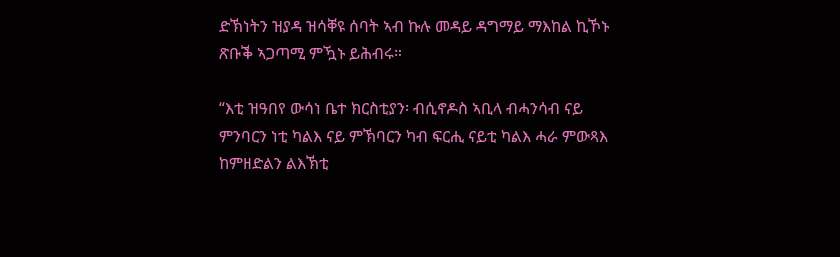ድኽነትን ዝያዳ ዝሳቐዩ ሰባት ኣብ ኩሉ መዳይ ዳግማይ ማእከል ኪኾኑ ጽቡቕ ኣጋጣሚ ምዃኑ ይሕብሩ።

“እቲ ዝዓበየ ውሳነ ቤተ ክርስቲያን፡ ብሲኖዶስ ኣቢላ ብሓንሳብ ናይ ምንባርን ነቲ ካልእ ናይ ምኽባርን ካብ ፍርሒ ናይቲ ካልእ ሓራ ምውጻእ ከምዘድልን ልእኽቲ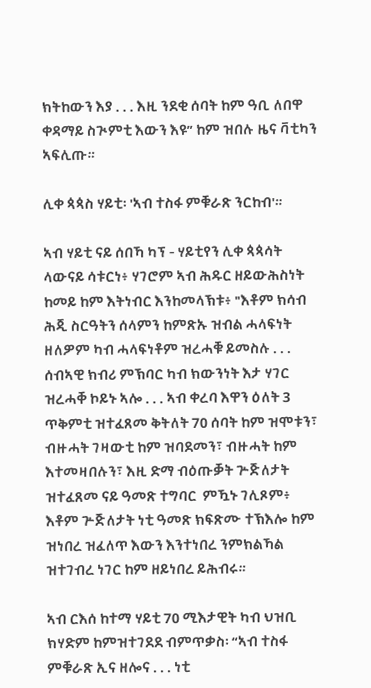ክትከውን እያ . . . እዚ ንደቂ ሰባት ከም ዓቢ ለበዋ ቀዳማይ ስጒምቲ እውን እዩ” ከም ዝበሉ ዜና ቫቲካን ኣፍሊጡ።

ሊቀ ጳጳስ ሃይቲ፡ 'ኣብ ተስፋ ምቑራጽ ንርከብ'።

ኣብ ሃይቲ ናይ ሰበኻ ካፕ - ሃይቲየን ሊቀ ጳጳሳት ላውናይ ሳቱርነ፥ ሃገሮም ኣብ ሕዱር ዘይውሕስነት ከመይ ከም እትነብር እንከመላኽቱ፥ "እቶም ክሳብ ሕጂ ስርዓትን ሰላምን ከምጽኡ ዝብል ሓላፍነት ዘለዎም ካብ ሓላፍነቶም ዝረሓቑ ይመስሉ . . . ሰብኣዊ ክብሪ ምኽባር ካብ ክውንነት እታ ሃገር ዝረሓቐ ኮይኑ ኣሎ . . . ኣብ ቀረባ እዋን ዕለት 3 ጥቅምቲ ዝተፈጸመ ቅትለት 70 ሰባት ከም ዝሞቱን፣ ብዙሓት ገዛውቲ ከም ዝባደመን፣ ብዙሓት ከም እተመዛበሉን፣ እዚ ድማ ብዕጡቓት ጕጅለታት ዝተፈጸመ ናይ ዓመጽ ተግባር  ምዃኑ ገሊጾም፥ እቶም ጕጅለታት ነቲ ዓመጽ ክፍጽሙ ተኽእሎ ከም ዝነበረ ዝፈለጥ እውን እንተነበረ ንምክልኻል ዝተገብረ ነገር ከም ዘይነበረ ይሕብሩ።

ኣብ ርእሰ ከተማ ሃይቲ 70 ሚእታዊት ካብ ህዝቢ ክሃድም ከምዝተገደደ ብምጥቃስ፡ “ኣብ ተስፋ ምቑራጽ ኢና ዘሎና . . . ነቲ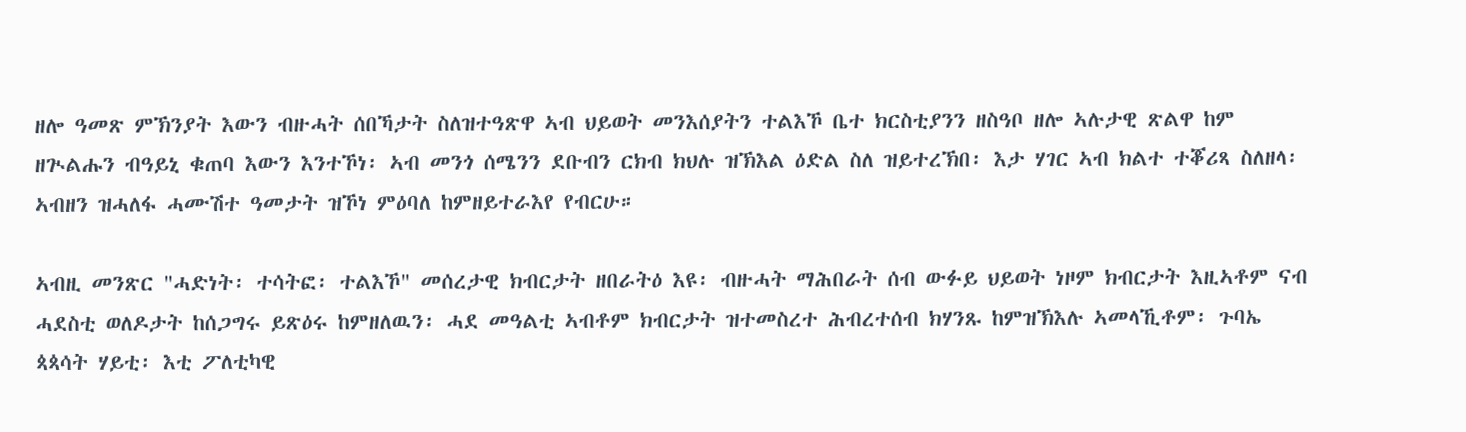ዘሎ ዓመጽ ምኽንያት እውን ብዙሓት ሰበኻታት ስለዝተዓጽዋ ኣብ ህይወት መንእሰያትን ተልእኾ ቤተ ክርስቲያንን ዘስዓቦ ዘሎ ኣሉታዊ ጽልዋ ከም ዘጒልሑን ብዓይኒ ቁጠባ እውን እንተኾነ፡ ኣብ መንጎ ሰሜንን ደቡብን ርክብ ክህሉ ዝኽእል ዕድል ስለ ዝይተረኽበ፡ እታ ሃገር ኣብ ክልተ ተቖሪጻ ስለዘላ፡ ኣብዘን ዝሓለፋ ሓሙሽተ ዓመታት ዝኾነ ምዕባለ ከምዘይተራእየ የብርሁ።

ኣብዚ መንጽር "ሓድነት፡ ተሳትፎ፡ ተልእኾ" መሰረታዊ ክብርታት ዘበራትዕ እዩ፡ ብዙሓት ማሕበራት ሰብ ውፉይ ህይወት ነዞም ክብርታት እዚኣቶም ናብ ሓደስቲ ወለዶታት ከሰጋግሩ ይጽዕሩ ከምዘለዉን፡ ሓደ መዓልቲ ኣብቶም ክብርታት ዝተመስረተ ሕብረተሰብ ክሃንጹ ከምዝኽእሉ ኣመላኺቶም፡ ጉባኤ ጳጳሳት ሃይቲ፡ እቲ ፖለቲካዊ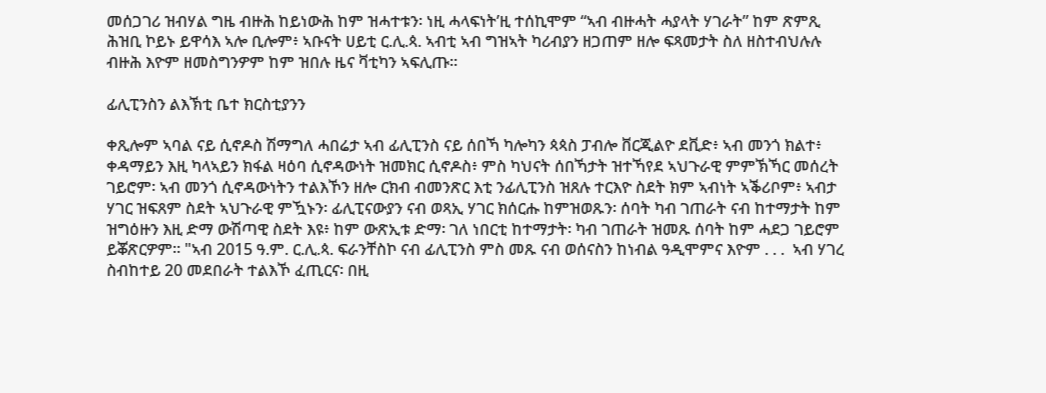መሰጋገሪ ዝብሃል ግዜ ብዙሕ ከይነውሕ ከም ዝሓተቱን፡ ነዚ ሓላፍነት’ዚ ተሰኪሞም “ኣብ ብዙሓት ሓያላት ሃገራት” ከም ጽምጺ ሕዝቢ ኮይኑ ይዋሳእ ኣሎ ቢሎም፥ ኣቡናት ሀይቲ ር.ሊ.ጳ. ኣብቲ ኣብ ግዝኣት ካሪብያን ዘጋጠም ዘሎ ፍጻመታት ስለ ዘስተብህሉሉ ብዙሕ እዮም ዘመስግንዎም ከም ዝበሉ ዜና ቫቲካን ኣፍሊጡ።

ፊሊፒንስን ልእኽቲ ቤተ ክርስቲያንን

ቀጺሎም ኣባል ናይ ሲኖዶስ ሽማግለ ሓበሬታ ኣብ ፊሊፒንስ ናይ ሰበኻ ካሎካን ጳጳስ ፓብሎ ቨርጂልዮ ደቪድ፥ ኣብ መንጎ ክልተ፥ ቀዳማይን እዚ ካላኣይን ክፋል ዛዕባ ሲኖዳውነት ዝመክር ሲኖዶስ፥ ምስ ካህናት ሰበኻታት ዝተኻየደ ኣህጉራዊ ምምኽኻር መሰረት ገይሮም፡ ኣብ መንጎ ሲኖዳውነትን ተልእኾን ዘሎ ርክብ ብመንጽር እቲ ንፊሊፒንስ ዝጸሉ ተርእዮ ስደት ክም ኣብነት ኣቕሪቦም፥ ኣብታ ሃገር ዝፍጸም ስደት ኣህጉራዊ ምዃኑን፡ ፊሊፒናውያን ናብ ወጻኢ ሃገር ክሰርሑ ከምዝወጹን፡ ሰባት ካብ ገጠራት ናብ ከተማታት ከም ዝግዕዙን እዚ ድማ ውሽጣዊ ስደት እዩ፥ ከም ውጽኢቱ ድማ፡ ገለ ነበርቲ ከተማታት፡ ካብ ገጠራት ዝመጹ ሰባት ከም ሓደጋ ገይሮም ይቖጽርዎም። "ኣብ 2015 ዓ.ም. ር.ሊ.ጳ. ፍራንቸስኮ ናብ ፊሊፒንስ ምስ መጹ ናብ ወሰናስን ከነብል ዓዲሞምና እዮም . . .  ኣብ ሃገረ ስብከተይ 20 መደበራት ተልእኾ ፈጢርና፡ በዚ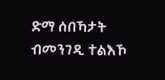ድማ ሰበኻታት ብመንገዲ ተልእኾ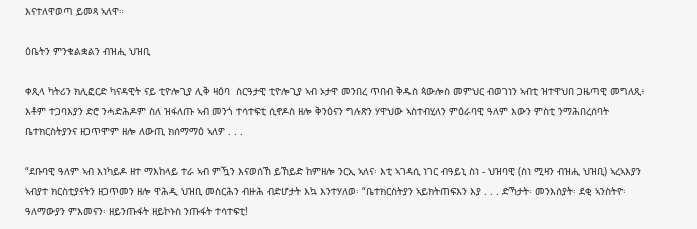እናተለዋወጣ ይመጻ ኣለዋ።

ዕቤትን ምንቁልቋልን ብዝሒ ህዝቢ

ቀጺላ ካትሪን ክሊፎርድ ካናዳዊት ናይ ቲዮሎጊያ ሊቅ ዛዕባ  ስርዓታዊ ቲዮሎጊያ ኣብ ኦታዋ መንበረ ጥበብ ቅዱስ ጳውሎስ መምህር ብወገነን ኣብቲ ዝተዋህበ ጋዜጣዊ መግለጺ፥ እቶም ተጋባእያን ድሮ ንሓድሕዶም ስለ ዝፋለጡ ኣብ መንጎ ተሳተፍቲ ሲኖዶስ ዘሎ ቅንዕናን ግሉጽን ሃዋህው ኣስተብሂለን ምዕራባዊ ዓለም እውን ምስቲ ንማሕበረሰባት ቤተክርስትያንና ዘጋጥሞም ዘሎ ለውጢ ክሰማማዕ ኣለዎ . . .

“ደቡባዊ ዓለም ኣብ እነካይዶ ዘተ ማእከላይ ተራ ኣብ ምዃን እናወሰኸ ይኸይድ ከምዘሎ ንርኢ ኣለና፡ እቲ ኣገዳሲ ነገር ብዓይኒ ስነ - ህዝባዊ (ስነ ሚዛን ብዝሒ ህዝቢ) ኣረኣእያን ኣብያተ ክርስቲያናትን ዘጋጥመን ዘሎ ዋሕዲ ህዝቢ መስርሕን ብዙሕ ብድሆታት እኳ እንተሃለወ፡ “ቤተክርስትያን ኣይክትጠፍእን እያ . . . ድኻታት፡ መንእሰያት፡ ደቂ ኣንስትዮ፡ ዓለማውያን ምእመናን፡ ዘይንጡፋት ዘይኮኑስ ንጡፋት ተሳተፍቲ!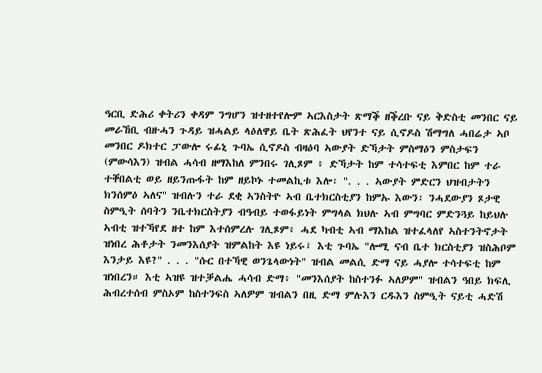ዓርቢ ድሕሪ ቀትሪን ቀዳም ንግሆን ዝተዘተየሎም ኣርእስታት ጽማቕ ዘቕረቡ ናይ ቅድስቲ መንበር ናይ መራኸቢ ብዙሓን ጉዳይ ዝሓልይ ላዕለዋይ ቤት ጽሕፈት ህየንተ ናይ ሲኖዶስ ሽማግለ ሓበሬታ ኣቦ መንበር ዶክተር ፓውሎ ሩፊኒ ጉባኤ ሲኖዶስ ብዛዕባ ኣውያት ድኻታት ምስማዕን ምስታፍን (ምውሳእን) ዝብል ሓሳብ ዘማእከለ ምንበሩ ገሊጾም ፥ ድኻታት ከም ተሳተፍቲ እምበር ከም ተራ ተቐበልቲ ወይ ዘይንጡፋት ከም ዘይኮኑ ተመልኪቱ እሎ፡ ". . . ኣውያት ምድርን ህዝብታትን ክንሰምዕ ኣለና" ዝብሉን ተራ ደቂ ኣንስትዮ ኣብ ቤተክርስቲያን ከምኡ እውን፡ ንሓደውያን ጾታዊ ስምዒት ሰባትን ንቤተክርስትያን ብዓብይ ተወፋይነት ምግላል ክህሉ ኣብ ምግባር ምድንጓይ ከይህሉ ኣብቲ ዝተኻየደ ዘተ ከም እተሰምረሉ ገሊጾም፥ ሓደ ካብቲ ኣብ ማእከል ዝተፈላለየ ኣስተንትኖታት ዝነበረ ሕቶታት ንመንእሰያት ዝምልከት እዩ ነይሩ፣ እቲ ጉባኤ "ሎሚ ናብ ቤተ ክርስቲያን ዝስሕቦም እንታይ እዩ?" . . . "ሱር በተኻዊ ወንጌላውነት" ዝብል መልሲ ድማ ናይ ሓያሎ ተሳተፍቲ ከም ዝነበረን። እቲ ኣዝዩ ዝተቓልሔ ሓሳብ ድማ፥ "መንእሰያት ከስተንፉ ኣለዎም" ዝብልን ዓበይ ክፍሊ ሕብረተሰብ ምስኦም ከስተንፍስ ኣለዎም ዝብልን በዚ ድማ ምሉእን ርዱእን ስምዒት ናይቲ ሓድሽ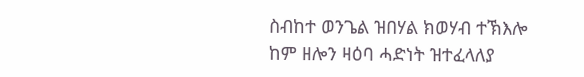ስብከተ ወንጌል ዝበሃል ክወሃብ ተኽእሎ ከም ዘሎን ዛዕባ ሓድነት ዝተፈላለያ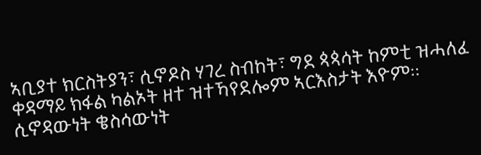ኣቢያተ ክርስትያን፣ ሲኖዶስ ሃገረ ስብከት፣ ግደ ጳጳሳት ከምቲ ዝሓለፈ ቀዳማይ ክፋል ካልኦት ዘተ ዝተኻየደሎም ኣርእስታት እዮም። ሲኖዳውነት ቄስሳውነት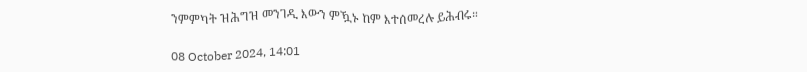ንምምካት ዝሕግዝ መንገዲ እውን ምዃኑ ከም እተሰመረሉ ይሕብሩ።

08 October 2024, 14:01